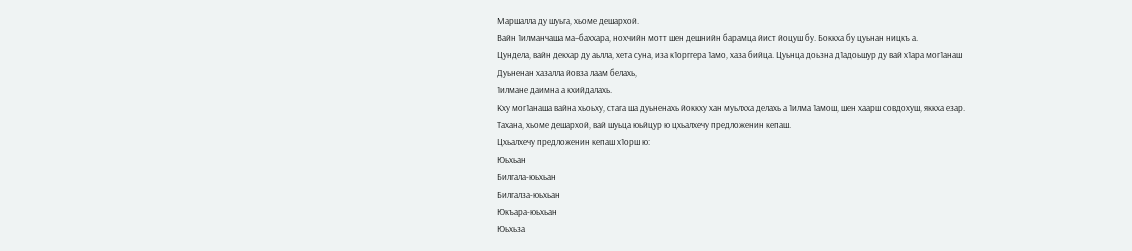Маршалла ду шуьга, хьоме дешархой.
Вайн 1илманчаша ма–баххара, нохчийн мотт шен дешнийн барамца йист йоцуш бу. Боккха бу цуьнан ницкъ а.
Цундела, вайн декхар ду аьлла, хета суна, иза к1орггера 1амо, хаза бийца. Цуьнца доьзна д1адоьшур ду вай х1ара мог1анаш
Дуьненан хазалла йовза лаам белахь,
1илмане даимна а кхийдалахь.
Кху мог1анаша вайна хьоьху, стага ша дуьненахь йоккху хан муьлхха делахь а 1илма 1амош, шен хаарш совдохуш, яккха езар.
Тахана, хьоме дешархой, вай шуьца юьйцур ю цхьалхечу предложенин кепаш.
Цхьалхечу предложенин кепаш х1орш ю:
Юьхьан
Билгала-юьхьан
Билгалза-юьхьан
Юкъара-юьхьан
Юьхьза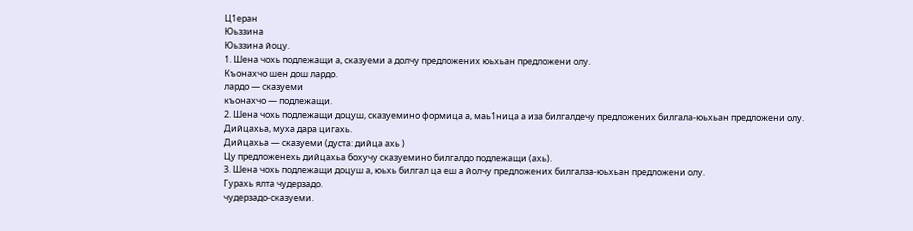Ц1еран
Юьззина
Юьззина йоцу.
1. Шена чохь подлежащи а, сказуеми а долчу предложених юьхьан предложени олу.
Къонахчо шен дош лардо.
лардо — сказуеми
къонахчо — подлежащи.
2. Шена чохь подлежащи доцуш, сказуемино формица а, маь1ница а иза билгалдечу предложених билгала-юьхьан предложени олу.
Дийцахьа, муха дара цигахь.
Дийцахьа — сказуеми (дуста: дийца ахь )
Цу предложенехь дийцахьа бохучу сказуемино билгалдо подлежащи (ахь).
3. Шена чохь подлежащи доцуш а, юьхь билгал ца еш а йолчу предложених билгалза-юьхьан предложени олу.
Гурахь ялта чудерзадо.
чудерзадо-сказуеми.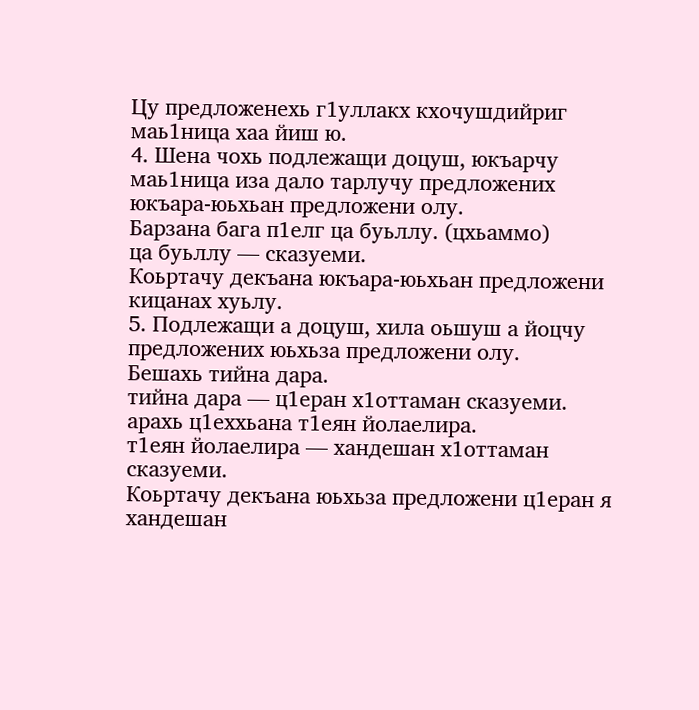Цу предложенехь г1уллакх кхочушдийриг маь1ница хаа йиш ю.
4. Шена чохь подлежащи доцуш, юкъарчу маь1ница иза дало тарлучу предложених юкъара-юьхьан предложени олу.
Барзана бага п1елг ца буьллу. (цхьаммо)
ца буьллу — сказуеми.
Коьртачу декъана юкъара-юьхьан предложени кицанах хуьлу.
5. Подлежащи а доцуш, хила оьшуш а йоцчу предложених юьхьза предложени олу.
Бешахь тийна дара.
тийна дара — ц1еран х1оттаман сказуеми.
арахь ц1еххьана т1еян йолаелира.
т1еян йолаелира — хандешан х1оттаман сказуеми.
Коьртачу декъана юьхьза предложени ц1еран я хандешан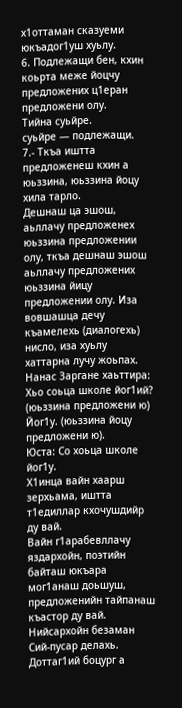х1оттаман сказуеми юкъадог1уш хуьлу.
6. Подлежащи бен, кхин коьрта меже йоцчу предложених ц1еран предложени олу.
Тийна суьйре.
суьйре — подлежащи.
7.- Ткъа иштта предложенеш кхин а юьззина, юьззина йоцу хила тарло.
Дешнаш ца эшош, аьллачу предложенех юьззина предложении олу, ткъа дешнаш эшош аьллачу предложених юьззина йицу предложении олу. Иза вовшашца дечу къамелехь (диалогехь) нисло, иза хуьлу хаттарна лучу жоьпах.
Нанас Заргане хаьттира:
Хьо соьца школе йог1ий? (юьззина предложени ю)
Йог1у. (юьззина йоцу предложени ю).
Юста: Со хоьца школе йог1у.
Х1инца вайн хаарш зерхьама, иштта т1едиллар кхочушдийр ду вай.
Вайн г1арабевллачу яздархойн, поэтийн байташ юкъара мог1анаш доьшуш, предложенийн тайпанаш къастор ду вай.
Нийсархойн безаман
Сий-пусар делахь.
Доттаг1ий боцург а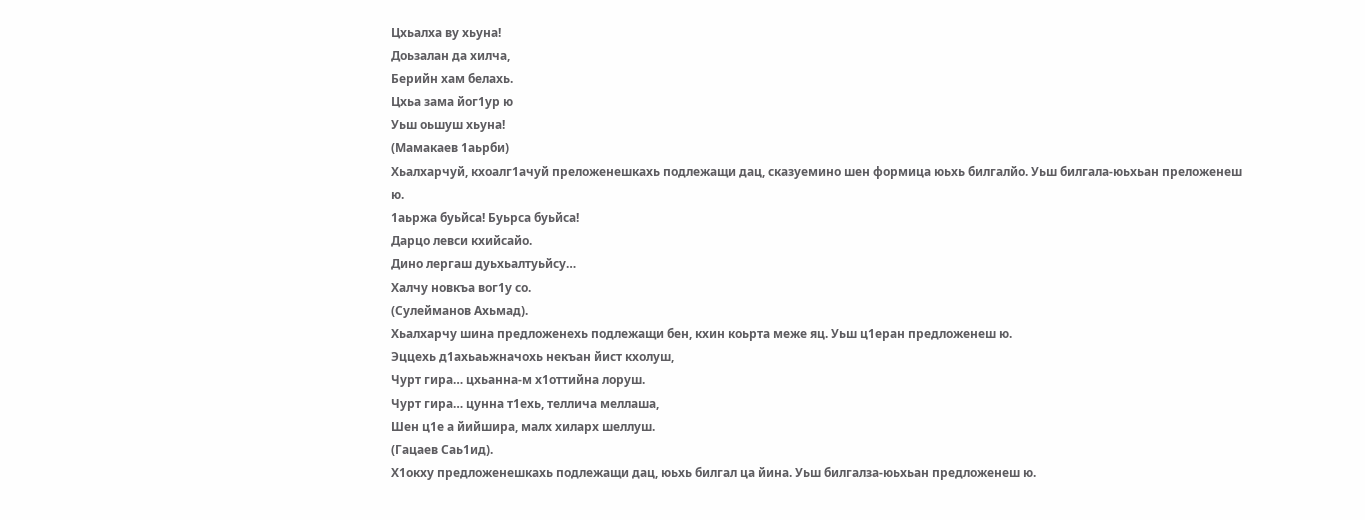Цхьалха ву хьуна!
Доьзалан да хилча,
Берийн хам белахь.
Цхьа зама йог1ур ю
Уьш оьшуш хьуна!
(Мамакаев 1аьрби)
Хьалхарчуй, кхоалг1ачуй преложенешкахь подлежащи дац, сказуемино шен формица юьхь билгалйо. Уьш билгала-юьхьан преложенеш ю.
1аьржа буьйса! Буьрса буьйса!
Дарцо левси кхийсайо.
Дино лергаш дуьхьалтуьйсу…
Халчу новкъа вог1у со.
(Сулейманов Ахьмад).
Хьалхарчу шина предложенехь подлежащи бен, кхин коьрта меже яц. Уьш ц1еран предложенеш ю.
Эццехь д1ахьаьжначохь некъан йист кхолуш,
Чурт гира… цхьанна-м х1оттийна лоруш.
Чурт гира… цунна т1ехь, теллича меллаша,
Шен ц1е а йийшира, малх хиларх шеллуш.
(Гацаев Саь1ид).
Х1окху предложенешкахь подлежащи дац, юьхь билгал ца йина. Уьш билгалза-юьхьан предложенеш ю.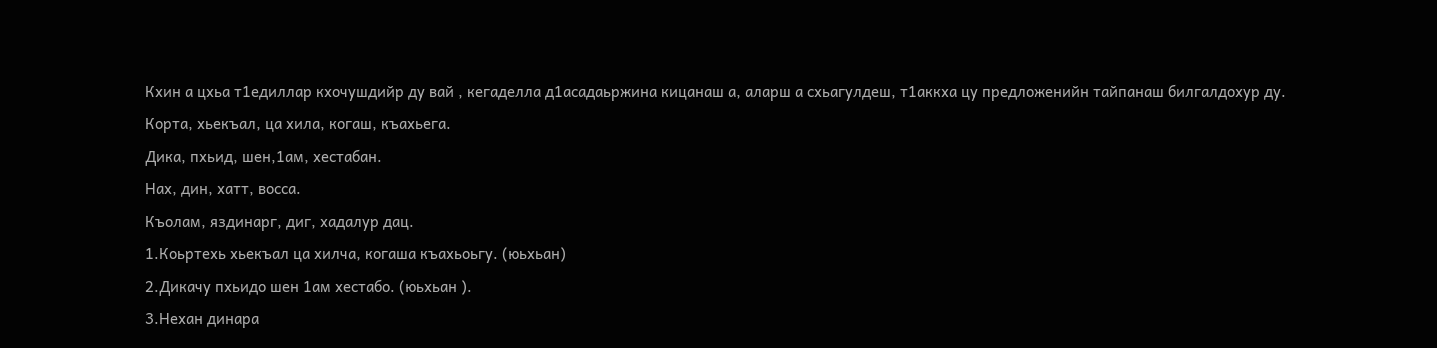Кхин а цхьа т1едиллар кхочушдийр ду вай , кегаделла д1асадаьржина кицанаш а, аларш а схьагулдеш, т1аккха цу предложенийн тайпанаш билгалдохур ду.
Корта, хьекъал, ца хила, когаш, къахьега.
Дика, пхьид, шен,1ам, хестабан.
Нах, дин, хатт, восса.
Къолам, яздинарг, диг, хадалур дац.
1.Коьртехь хьекъал ца хилча, когаша къахьоьгу. (юьхьан)
2.Дикачу пхьидо шен 1ам хестабо. (юьхьан ).
3.Нехан динара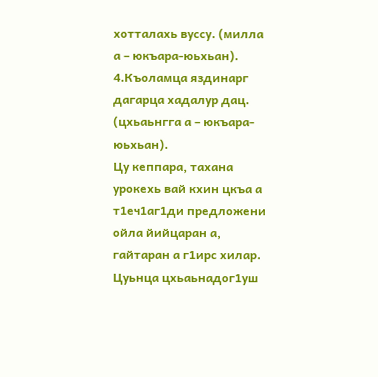хотталахь вуссу. (милла а – юкъара-юьхьан).
4.Къоламца яздинарг дагарца хадалур дац. (цхьаьнгга а – юкъара-юьхьан).
Цу кеппара, тахана урокехь вай кхин цкъа а т1еч1аг1ди предложени ойла йийцаран а, гайтаран а г1ирс хилар. Цуьнца цхьаьнадог1уш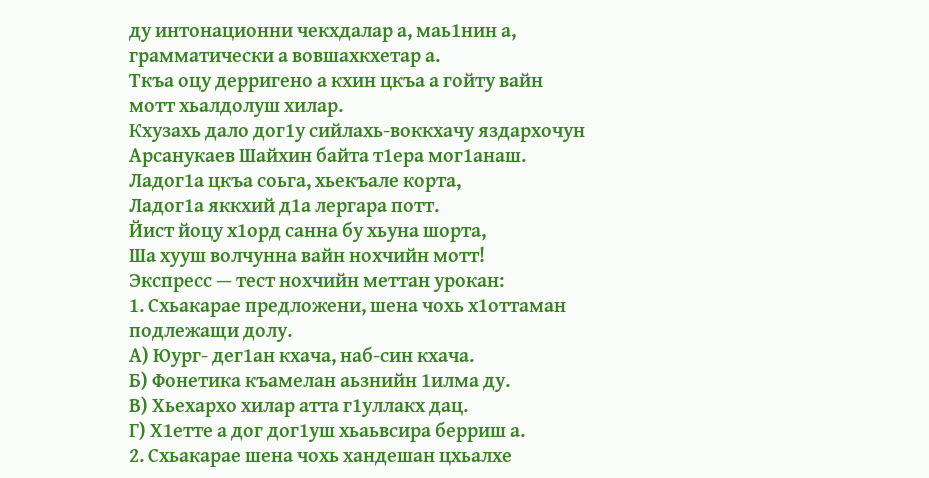ду интонационни чекхдалар а, маь1нин а, грамматически а вовшахкхетар а.
Ткъа оцу дерригено а кхин цкъа а гойту вайн мотт хьалдолуш хилар.
Кхузахь дало дог1у сийлахь-воккхачу яздархочун Арсанукаев Шайхин байта т1ера мог1анаш.
Ладог1а цкъа соьга, хьекъале корта,
Ладог1а яккхий д1а лергара потт.
Йист йоцу х1орд санна бу хьуна шорта,
Ша хууш волчунна вайн нохчийн мотт!
Экспресс — тест нохчийн меттан урокан:
1. Схьакарае предложени, шена чохь х1оттаман подлежащи долу.
А) Юург- дег1ан кхача, наб-син кхача.
Б) Фонетика къамелан аьзнийн 1илма ду.
В) Хьехархо хилар атта г1уллакх дац.
Г) Х1етте а дог дог1уш хьаьвсира берриш а.
2. Схьакарае шена чохь хандешан цхьалхе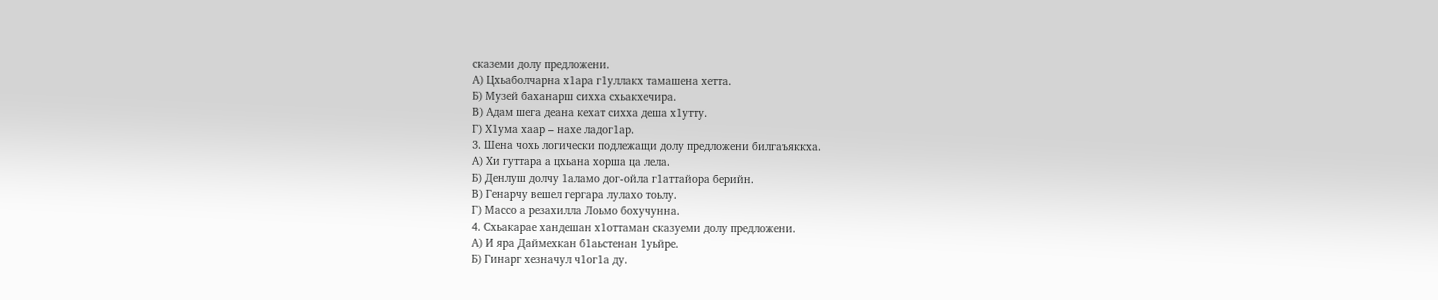сказеми долу предложени.
А) Цхьаболчарна х1ара г1уллакх тамашена хетта.
Б) Музей баханарш сихха схьакхечира.
В) Адам шега деана кехат сихха деша х1утту.
Г) Х1ума хаар – нахе ладог1ар.
3. Шена чохь логически подлежащи долу предложени билгаъяккха.
А) Хи гуттара а цхьана хорша ца лела.
Б) Денлуш долчу 1аламо дог-ойла г1аттайора берийн.
В) Генарчу вешел гергара лулахо тоьлу.
Г) Массо а резахилла Лоьмо бохучунна.
4. Схьакарае хандешан х1оттаман сказуеми долу предложени.
А) И яра Даймехкан б1аьстенан 1уьйре.
Б) Гинарг хезначул ч1ог1а ду.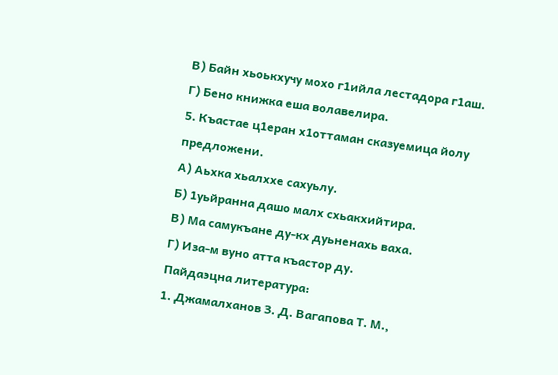В) Байн хьоькхучу мохо г1ийла лестадора г1аш.
Г) Бено книжка еша волавелира.
5. Къастае ц1еран х1оттаман сказуемица йолу предложени.
А) Аьхка хьалххе сахуьлу.
Б) 1уьйранна дашо малх схьакхийтира.
В) Ма самукъане ду-кх дуьненахь ваха.
Г) Иза-м вуно атта къастор ду.
Пайдаэцна литература:
1. Джамалханов З. Д. Вагапова Т. М.,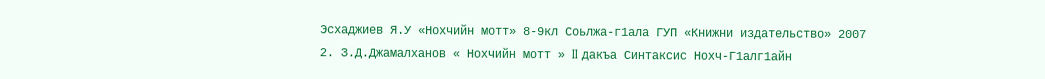Эсхаджиев Я.У «Нохчийн мотт» 8-9кл Соьлжа-г1ала ГУП «Книжни издательство» 2007
2. З.Д.Джамалханов « Нохчийн мотт » II дакъа Синтаксис Нохч-Г1алг1айн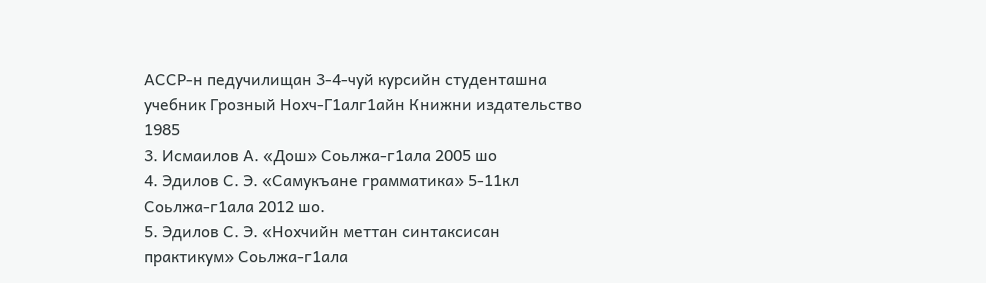АССР-н педучилищан 3-4-чуй курсийн студенташна учебник Грозный Нохч-Г1алг1айн Книжни издательство 1985
3. Исмаилов А. «Дош» Соьлжа-г1ала 2005 шо
4. Эдилов С. Э. «Самукъане грамматика» 5-11кл Соьлжа-г1ала 2012 шо.
5. Эдилов С. Э. «Нохчийн меттан синтаксисан практикум» Соьлжа-г1ала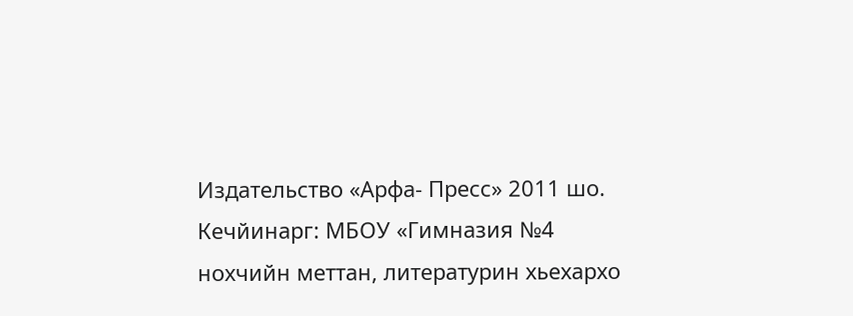Издательство «Арфа- Пресс» 2011 шо.
Кечйинарг: МБОУ «Гимназия №4
нохчийн меттан, литературин хьехархо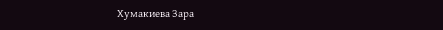Хумакиева Зара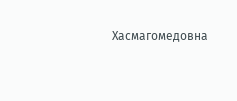Хасмагомедовна